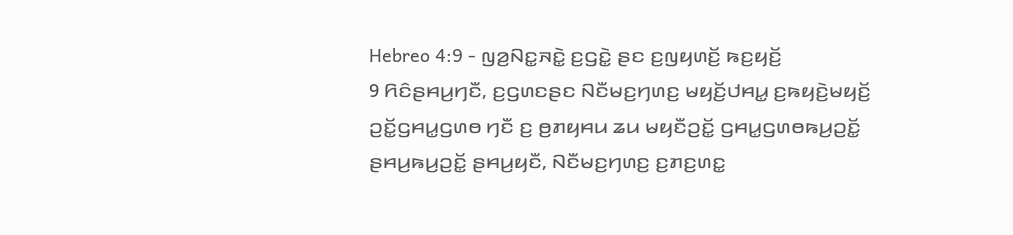Hebreo 4:9 - ꤜꤤ꤬ꤡꤢ꤭ꤏꤢꤧ꤭ ꤢ꤬ꤞꤢꤧ꤭ ꤔꤢ ꤢ꤬ꤜꤟꤛꤢꤩ꤬ ꤒꤢ꤬ꤟꤢꤩ꤬
9 ꤖꤢꤨꤔꤌꤣ꤬ꤚꤢꤪ, ꤢ꤬ꤞꤛꤢꤔꤢ ꤡꤢꤪꤗꤢ꤬ꤚꤛꤢ꤬ ꤗꤟꤢꤩ꤬ꤓꤌꤣ꤭ ꤢ꤬ꤒꤟꤢꤧ꤬ꤗꤟꤢꤩ꤬ ꤑꤢꤩ꤭ꤞꤌꤣ꤭ꤞꤛꤥ ꤚꤢꤪ ꤢ꤬ ꤥ꤬ꤊꤟꤌꤣ ꤘꤣ ꤗꤟꤢꤪꤑꤢꤩ꤭ ꤞꤌꤣ꤭ꤞꤛꤥꤒꤣ꤬ꤑꤢꤩ꤭ ꤔꤌꤣ꤬ꤒꤣ꤬ꤑꤢꤩ꤭ ꤔꤌꤣ꤬ꤟꤢꤪ, ꤡꤢꤪꤗꤢ꤬ꤚꤛꤢ꤬ ꤢ꤬ꤊꤢ꤬ꤛꤢ꤭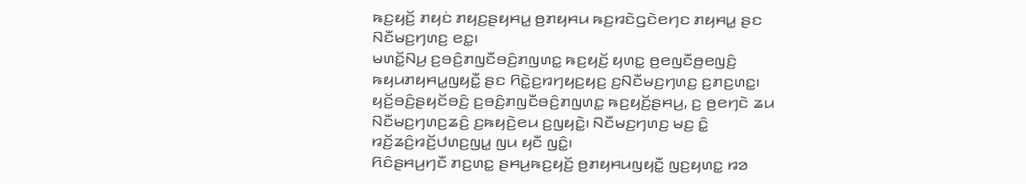ꤒꤢ꤬ꤟꤢꤩ꤬ ꤊꤟꤢꤦ ꤊꤟꤢ꤬ꤔꤟꤌꤣ꤭ ꤥ꤬ꤊꤟꤌꤣ ꤒꤢ꤬ꤙꤢꤧꤞꤢꤧꤕꤚꤢ ꤊꤟꤌꤣ꤭ ꤔꤢ ꤡꤢꤪꤗꤢ꤬ꤚꤛꤢ꤬ ꤕꤢ꤭꤯
ꤗꤛꤢꤩ꤭ꤡꤣ꤬ ꤢ꤬ꤋꤢꤨ꤬ꤊꤜꤢꤪꤋꤢꤨ꤬ꤊꤜꤛꤢ꤭ ꤒꤢ꤬ꤟꤢꤩ꤬ ꤟꤛꤢ꤭ ꤥ꤬ꤕꤜꤢꤪꤥ꤬ꤕꤜꤢꤨ꤬ ꤒꤟꤣꤊꤟꤌꤣ꤭ꤜꤟꤢꤪ꤭ ꤔꤢ ꤖꤢꤧ꤭ꤢ꤬ꤙꤚꤟꤢ꤬ꤟꤢ꤬ ꤢ꤬ꤡꤢꤪꤗꤢ꤬ꤚꤛꤢ꤬ ꤢ꤬ꤊꤢ꤬ꤛꤢ꤭꤯ ꤟꤢꤩ꤬ꤋꤢꤨ꤬ꤔꤟꤢꤩꤋꤢꤨ꤬ ꤢ꤬ꤋꤢꤨ꤬ꤊꤜꤢꤪꤋꤢꤨ꤬ꤊꤜꤛꤢ꤭ ꤒꤢ꤬ꤟꤢꤩ꤬ꤔꤌꤣ꤬, ꤢ꤬ ꤥ꤬ꤕꤚꤢꤧ ꤘꤣ ꤡꤢꤪꤗꤢ꤬ꤚꤛꤢ꤬ꤘꤢꤨ꤬ ꤢ꤬ꤒꤟꤢꤧ꤬ꤕꤣ ꤢ꤬ꤜꤟꤢꤧ꤭꤯ ꤡꤢꤪꤗꤢ꤬ꤚꤛꤢ꤬ ꤗꤢ꤬ ꤢꤨ꤭ ꤙꤢꤩ꤬ꤘꤢꤨ꤬ꤙꤢꤩ꤬ꤓꤛꤢ꤬ꤜꤣ꤭ ꤜꤣ ꤟꤢꤪ ꤜꤢꤨ꤭꤯
ꤖꤢꤨꤔꤌꤣ꤬ꤚꤢꤪ ꤊꤢ꤬ꤛꤢ꤭ ꤔꤌꤣ꤬ꤒꤢ꤬ꤟꤢꤩ꤬ ꤥ꤬ꤊꤟꤌꤣꤜꤟꤢꤪ꤭ ꤜꤢ꤬ꤟꤛꤢ꤭ ꤙꤤ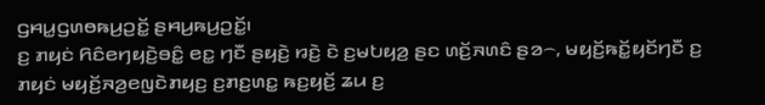ꤞꤌꤣ꤭ꤞꤛꤥꤒꤣ꤬ꤑꤢꤩ꤭ ꤔꤌꤣ꤬ꤒꤣ꤬ꤑꤢꤩ꤭꤯
ꤢ꤬ ꤊꤟꤢꤦ ꤖꤢꤨꤕꤚꤟꤢꤧ꤬ꤋꤢꤨ꤭ ꤕꤢ꤭ ꤚꤢꤪ ꤔꤟꤢꤧ꤬ ꤙꤢꤧ꤬ ꤢꤧ ꤢ꤬ꤗꤝꤟꤤ꤬ ꤔꤢ ꤛꤢꤩ꤬ꤏꤛꤢꤨ ꤔꤤ꤮, ꤗꤟꤢꤩ꤬ꤒꤢꤩ꤭ꤟꤢꤩꤚꤢꤪ ꤢ꤬ ꤊꤟꤢꤦ ꤗꤟꤢꤩ꤬ꤏꤤ꤬ꤕꤜꤢꤧꤊꤟꤢ꤬ ꤢ꤬ꤊꤢ꤬ꤛꤢ꤭ ꤒꤢ꤬ꤟꤢꤩ꤬ ꤘꤣ ꤢ꤬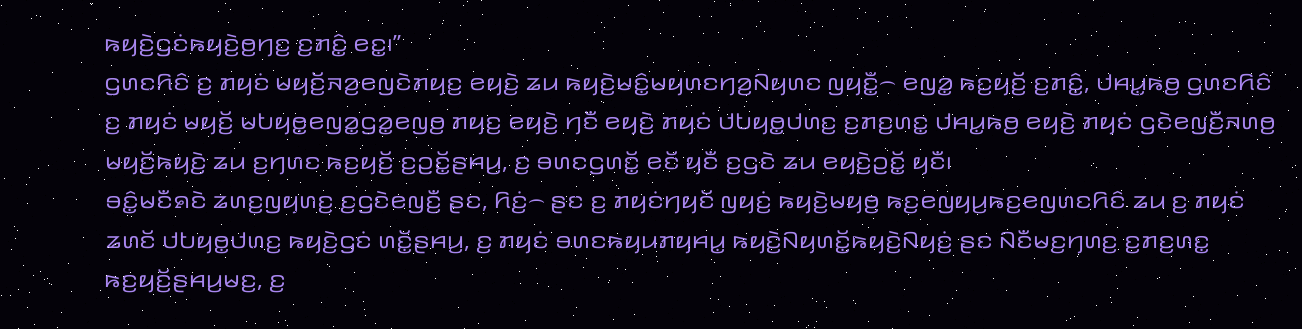ꤒꤟꤢꤧ꤬ꤞꤢꤦꤒꤟꤢꤧ꤬ꤥ꤬ꤚꤢ꤬ ꤢ꤬ꤊꤢꤨ꤭ ꤕꤢ꤭꤯”
ꤞꤛꤢꤖꤢꤨ ꤢ꤬ ꤊꤟꤢꤦ ꤗꤟꤢꤩ꤬ꤏꤤ꤬ꤕꤜꤢꤧꤊꤟꤢ꤬ ꤕꤟꤢꤧ꤬ ꤘꤣ ꤒꤟꤢꤧ꤬ꤗꤢꤨ꤭ꤗꤟꤛꤢꤚꤤ꤬ꤡꤟꤛꤢ ꤜꤟꤢꤪ꤭꤮ ꤕꤜꤤ꤭ ꤒꤢ꤬ꤟꤢꤩ꤬ ꤢ꤬ꤊꤢꤨ꤭, ꤓꤌꤣ꤭ꤒꤥ꤬ ꤞꤛꤢꤖꤢꤨ ꤢ꤬ ꤊꤟꤢꤦ ꤗꤟꤢꤩ꤬ ꤗꤝꤟꤥ꤭ꤕꤜꤤ꤭ꤞꤤ꤭ꤕꤜꤥ꤬ ꤊꤟꤢ꤬ ꤕꤟꤢꤧ꤬ ꤚꤢꤪ ꤕꤟꤢꤧ꤬ ꤊꤟꤢꤦ ꤓꤝꤟꤥ꤭ꤓꤛꤢ꤬ ꤢ꤬ꤊꤢ꤬ꤛꤢ꤭ ꤓꤌꤣ꤭ꤒꤥ꤬ ꤕꤟꤢꤧ꤬ ꤊꤟꤢꤦ ꤞꤢꤧꤕꤜꤢꤪ꤬ꤏꤛꤥ꤬ ꤗꤟꤢꤩ꤬ꤒꤟꤢꤧ꤬ ꤘꤣ ꤢ꤬ꤚꤛꤢ ꤒꤢ꤬ꤟꤢꤩ꤬ ꤢ꤬ꤑꤢꤩ꤭ꤔꤌꤣ꤬, ꤢ꤬ ꤋꤛꤢꤞꤛꤢꤩ꤭ ꤕꤢꤩ ꤟꤢꤪ ꤢ꤬ꤞꤢꤧ ꤘꤣ ꤕꤟꤢꤧ꤬ꤑꤢꤩ꤭ ꤟꤢꤪ꤯
ꤋꤢꤨ꤭ꤗꤢꤪꤎꤢꤧ ꤘꤛꤢ꤬ꤜꤟꤛꤢ꤬ ꤢ꤬ꤞꤢꤧꤕꤜꤢꤪ꤬ ꤔꤢ, ꤖꤢꤦ꤬꤮ ꤔꤢ ꤢ꤬ ꤊꤟꤢꤦꤚꤟꤢꤩ ꤜꤟꤢꤦ꤬ ꤒꤟꤢꤧ꤬ꤗꤟꤥ꤬ ꤒꤢ꤬ꤕꤜꤟꤣ꤬ꤒꤢ꤬ꤕꤜꤛꤢꤖꤢꤨ ꤘꤣ ꤢ꤬ ꤊꤟꤢꤦ ꤘꤛꤢꤩ ꤓꤝꤟꤥ꤭ꤓꤛꤢ꤬ ꤒꤟꤢꤧ꤬ꤞꤢꤦ ꤛꤢꤩ꤭ꤔꤌꤣ꤬, ꤢ꤬ ꤊꤟꤢꤦ ꤋꤛꤢꤒꤟꤣꤊꤟꤌꤣ꤭ ꤒꤟꤢꤧ꤬ꤡꤟꤛꤢꤩ꤭ꤒꤟꤢꤧ꤬ꤡꤟꤢꤦ꤬ ꤔꤢ ꤡꤢꤪꤗꤢ꤬ꤚꤛꤢ꤬ ꤢ꤬ꤊꤢ꤬ꤛꤢ꤭ ꤒꤢ꤬ꤟꤢꤩ꤬ꤔꤌꤣ꤬ꤗꤢ꤬, ꤢ꤬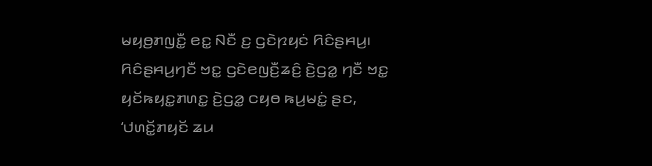ꤗꤟꤥ꤬ꤊꤜꤢꤪ꤭ ꤕꤢ꤭ ꤡꤢꤪ ꤢ꤬ ꤞꤢꤧꤐꤟꤢꤦ ꤖꤢꤨꤔꤌꤣ꤬꤯
ꤖꤢꤨꤔꤌꤣ꤬ꤚꤢꤪ ꤠꤢ꤭ ꤞꤢꤧꤕꤜꤢꤪ꤬ꤘꤢꤨ꤬ ꤢꤧ꤬ꤞꤤ꤭ ꤚꤢꤪ ꤠꤢ꤭ ꤟꤢꤩꤒꤟꤢ꤭ꤊꤛꤢ꤭ ꤢꤧ꤬ꤞꤤ꤭ ꤍꤟꤥ ꤒꤣ꤬ꤗꤢꤦ꤭ ꤔꤢ, ‘ꤓꤛꤢꤩ꤭ꤊꤟꤢꤩ ꤘꤣ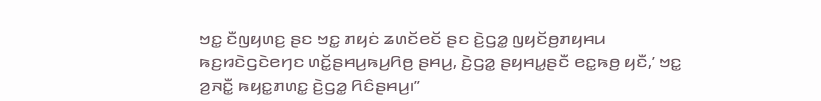ꤠꤢ꤭ ꤢꤪꤜꤟꤛꤢ꤬ ꤔꤢ ꤠꤢ꤭ ꤊꤟꤢꤦ ꤘꤛꤢꤩꤕꤢꤩ ꤔꤢ ꤢꤧ꤬ꤞꤤ꤭ ꤜꤟꤢꤩꤥ꤬ꤊꤟꤌꤣ ꤒꤢ꤬ꤙꤢꤧꤞꤢꤧꤕꤚꤢ ꤛꤢꤩ꤭ꤔꤌꤣ꤬ꤒꤣ꤬ꤖꤥ꤬ ꤔꤌꤣ꤬, ꤢꤧ꤬ꤞꤤ꤭ ꤔꤟꤌꤣ꤭ꤔꤢꤪ ꤕꤢ꤭ꤒꤥ꤬ ꤟꤢꤪ,’ ꤠꤢ꤭ ꤤ꤬ꤏꤢꤪ꤭ ꤒꤟꤢ꤭ꤊꤛꤢ꤭ ꤢꤧ꤬ꤞꤤ꤭ ꤖꤢꤨꤔꤌꤣ꤬꤯”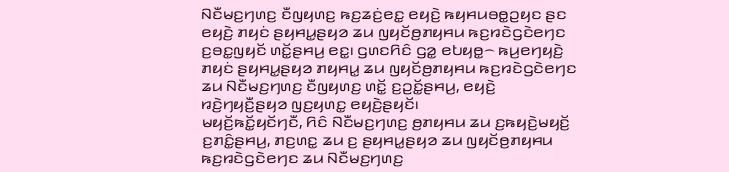ꤡꤢꤪꤗꤢ꤬ꤚꤛꤢ꤬ ꤢꤪꤜꤟꤛꤢ꤬ ꤒꤢ꤬ꤘꤢꤦ꤬ꤕꤢ꤭ ꤕꤟꤢꤧ꤬ ꤒꤟꤌꤣꤋꤥ꤭ꤑꤟꤢ ꤔꤢ ꤕꤟꤢꤧ꤬ ꤊꤟꤢꤦ ꤔꤟꤌꤣ꤭ꤔꤟꤤ ꤘꤣ ꤜꤟꤢꤩꤥ꤬ꤊꤟꤌꤣ ꤒꤢ꤬ꤙꤢꤧꤞꤢꤧꤕꤚꤢ ꤢ꤬ꤋꤢ꤭ꤜꤟꤢꤩ ꤛꤢꤩ꤭ꤔꤌꤣ꤬ ꤕꤢ꤭꤯ ꤞꤛꤢꤖꤢꤨ ꤞꤤ꤭ ꤕꤝꤟꤥ꤭꤮ ꤒꤣ꤬ꤕꤚꤟꤢꤧ꤬ ꤊꤟꤢꤦ ꤔꤟꤌꤣ꤭ꤔꤟꤤ ꤊꤟꤌꤣ꤭ ꤘꤣ ꤜꤟꤢꤩꤥ꤬ꤊꤟꤌꤣ ꤒꤢ꤬ꤙꤢꤧꤞꤢꤧꤕꤚꤢ ꤘꤣ ꤡꤢꤪꤗꤢ꤬ꤚꤛꤢ꤬ ꤢꤪꤜꤟꤛꤢ꤬ ꤛꤢꤩ꤭ ꤢ꤬ꤑꤢꤩ꤭ꤔꤌꤣ꤬, ꤕꤟꤢꤧ꤬ ꤙꤢꤧ꤬ꤚꤟꤢꤪ꤬ꤔꤟꤤ ꤜꤢ꤬ꤟꤛꤢ꤭ ꤕꤟꤢꤧ꤬ꤔꤟꤢꤩ꤯
ꤗꤟꤢꤩ꤬ꤒꤢꤩ꤭ꤟꤢꤩꤚꤢꤪ, ꤖꤢꤨ ꤡꤢꤪꤗꤢ꤬ꤚꤛꤢ꤬ ꤥ꤬ꤊꤟꤌꤣ ꤘꤣ ꤢ꤬ꤒꤟꤢꤧ꤬ꤗꤟꤢꤩ꤬ ꤢ꤬ꤊꤢꤨ꤭ꤔꤌꤣ꤬, ꤊꤢ꤬ꤛꤢ꤭ ꤘꤣ ꤢ꤬ ꤔꤟꤌꤣ꤭ꤔꤟꤤ ꤘꤣ ꤜꤟꤢꤩꤥ꤬ꤊꤟꤌꤣ ꤒꤢ꤬ꤙꤢꤧꤞꤢꤧꤕꤚꤢ ꤘꤣ ꤡꤢꤪꤗꤢ꤬ꤚꤛꤢ꤬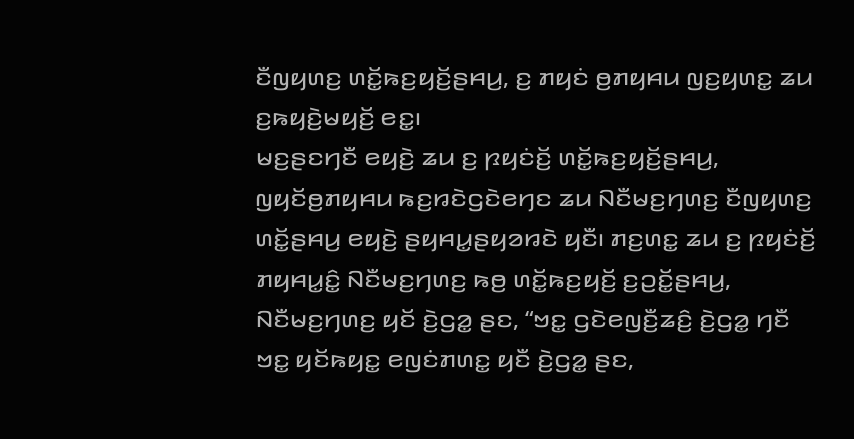ꤢꤪꤜꤟꤛꤢ꤬ ꤛꤢꤩ꤭ꤒꤢ꤬ꤟꤢꤩ꤬ꤔꤌꤣ꤬, ꤢ꤬ ꤊꤟꤢꤦ ꤥ꤬ꤊꤟꤌꤣ ꤜꤢ꤬ꤟꤛꤢ꤭ ꤘꤣ ꤢ꤬ꤒꤟꤢꤧ꤬ꤗꤟꤢꤩ꤬ ꤕꤢ꤭꤯
ꤗꤢ꤬ꤔꤢꤚꤢꤪ ꤕꤟꤢꤧ꤬ ꤘꤣ ꤢ꤬ ꤐꤟꤢꤦꤢꤩ꤬ ꤛꤢꤩ꤭ꤒꤢ꤬ꤟꤢꤩ꤬ꤔꤌꤣ꤬, ꤜꤟꤢꤩꤥ꤬ꤊꤟꤌꤣ ꤒꤢ꤬ꤙꤢꤧꤞꤢꤧꤕꤚꤢ ꤘꤣ ꤡꤢꤪꤗꤢ꤬ꤚꤛꤢ꤬ ꤢꤪꤜꤟꤛꤢ꤬ ꤛꤢꤩ꤭ꤔꤌꤣ꤬ ꤕꤟꤢꤧ꤬ ꤔꤟꤌꤣ꤭ꤔꤟꤤꤙꤢꤧ ꤟꤢꤪ꤯ ꤊꤢ꤬ꤛꤢ꤭ ꤘꤣ ꤢ꤬ ꤐꤟꤢꤦꤢꤩ꤬ ꤊꤟꤌꤣ꤭ꤢꤨ꤭ ꤡꤢꤪꤗꤢ꤬ꤚꤛꤢ꤬ ꤒꤥ꤬ ꤛꤢꤩ꤭ꤒꤢ꤬ꤟꤢꤩ꤬ ꤢ꤬ꤑꤢꤩ꤭ꤔꤌꤣ꤬, ꤡꤢꤪꤗꤢ꤬ꤚꤛꤢ꤬ ꤟꤢꤩ ꤢꤧ꤬ꤞꤤ꤭ ꤔꤢ, “ꤠꤢ꤭ ꤞꤢꤧꤕꤜꤢꤪ꤬ꤘꤢꤨ꤬ ꤢꤧ꤬ꤞꤤ꤭ ꤚꤢꤪ ꤠꤢ꤭ ꤟꤢꤩꤒꤟꤢ꤭ ꤕꤜꤢꤦꤊꤛꤢ꤭ ꤟꤢꤪ ꤢꤧ꤬ꤞꤤ꤭ ꤔꤢ,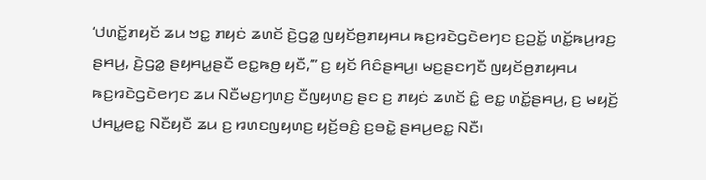‘ꤓꤛꤢꤩ꤭ꤊꤟꤢꤩ ꤘꤣ ꤠꤢ꤭ ꤊꤟꤢꤦ ꤘꤛꤢꤩ ꤢꤧ꤬ꤞꤤ꤭ ꤜꤟꤢꤩꤥ꤬ꤊꤟꤌꤣ ꤒꤢ꤬ꤙꤢꤧꤞꤢꤧꤕꤚꤢ ꤢ꤬ꤑꤢꤩ꤭ ꤛꤢꤩ꤭ꤒꤣ꤬ꤙꤢ꤬ ꤔꤌꤣ꤬, ꤢꤧ꤬ꤞꤤ꤭ ꤔꤟꤌꤣ꤭ꤔꤢꤪ ꤕꤢ꤭ꤒꤥ꤬ ꤟꤢꤪ,’” ꤢ꤬ ꤟꤢꤩ ꤖꤢꤨꤔꤌꤣ꤬꤯ ꤗꤢ꤬ꤔꤢꤚꤢꤪ ꤜꤟꤢꤩꤥ꤬ꤊꤟꤌꤣ ꤒꤢ꤬ꤙꤢꤧꤞꤢꤧꤕꤚꤢ ꤘꤣ ꤡꤢꤪꤗꤢ꤬ꤚꤛꤢ꤬ ꤢꤪꤜꤟꤛꤢ꤬ ꤔꤢ ꤢ꤬ ꤊꤟꤢꤦ ꤘꤛꤢꤩ ꤢꤨ꤭ ꤕꤢ꤭ ꤛꤢꤩ꤭ꤔꤌꤣ꤬, ꤢ꤬ ꤗꤟꤢꤩ꤬ ꤓꤌꤣ꤭ꤕꤢ꤭ ꤡꤢꤪꤟꤢꤪ ꤘꤣ ꤢ꤬ ꤙꤛꤢꤜꤟꤛꤢ꤬ ꤟꤢꤩ꤬ꤋꤢꤨ꤬ ꤢ꤬ꤋꤢꤧ꤭ ꤔꤌꤣ꤬ꤕꤢ꤭ ꤡꤢꤪ꤯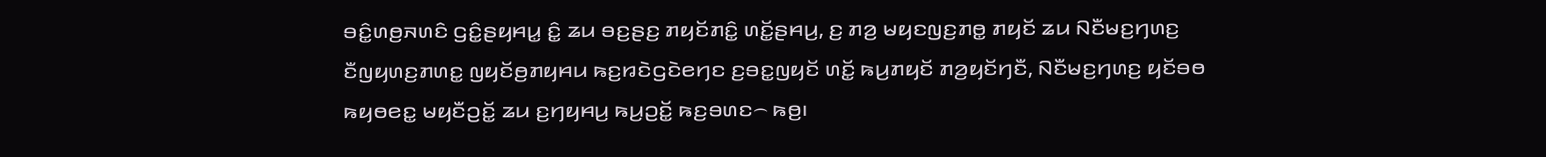ꤋꤢꤨ꤭ꤛꤥ꤬ꤏꤛꤢꤨ ꤞꤢꤨ꤭ꤔꤟꤌꤣ꤭ ꤢꤨ꤭ ꤘꤣ ꤋꤢ꤬ꤔꤢ꤬ ꤊꤟꤢꤩꤊꤢꤨ꤭ ꤛꤢꤩ꤭ꤔꤌꤣ꤬, ꤢ꤬ ꤊꤤ꤬ ꤗꤟꤢꤜꤢ꤬ꤊꤥ꤭ ꤊꤟꤢꤩ ꤘꤣ ꤡꤢꤪꤗꤢ꤬ꤚꤛꤢ꤬ ꤢꤪꤜꤟꤛꤢ꤬ꤊꤛꤢ꤭ ꤜꤟꤢꤩꤥ꤬ꤊꤟꤌꤣ ꤒꤢ꤬ꤙꤢꤧꤞꤢꤧꤕꤚꤢ ꤢ꤬ꤋꤢ꤭ꤜꤟꤢꤩ ꤛꤢꤩ꤭ ꤒꤣ꤬ꤊꤟꤢꤩ ꤊꤤ꤬ꤟꤢꤩꤚꤢꤪ, ꤡꤢꤪꤗꤢ꤬ꤚꤛꤢ꤬ ꤟꤢꤩꤋꤥ ꤒꤟꤥꤕꤢ꤭ ꤗꤟꤢꤪꤑꤢꤩ꤭ ꤘꤣ ꤢ꤬ꤚꤟꤌꤣ꤬ ꤒꤣ꤬ꤑꤢꤩ꤭ ꤒꤢ꤬ꤋꤛꤢ꤮ ꤒꤥ꤬꤯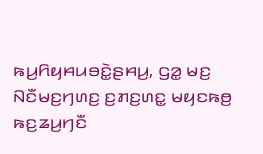ꤒꤣ꤬ꤖꤟꤌꤣꤋꤢꤧ꤭ꤔꤌꤣ꤬, ꤞꤤ꤭ ꤗꤢ꤬ ꤡꤢꤪꤗꤢ꤬ꤚꤛꤢ꤬ ꤢ꤬ꤊꤢ꤬ꤛꤢ꤭ ꤗꤟꤢꤒꤥ꤬ ꤒꤢ꤬ꤘꤣ꤬ꤚꤢꤪ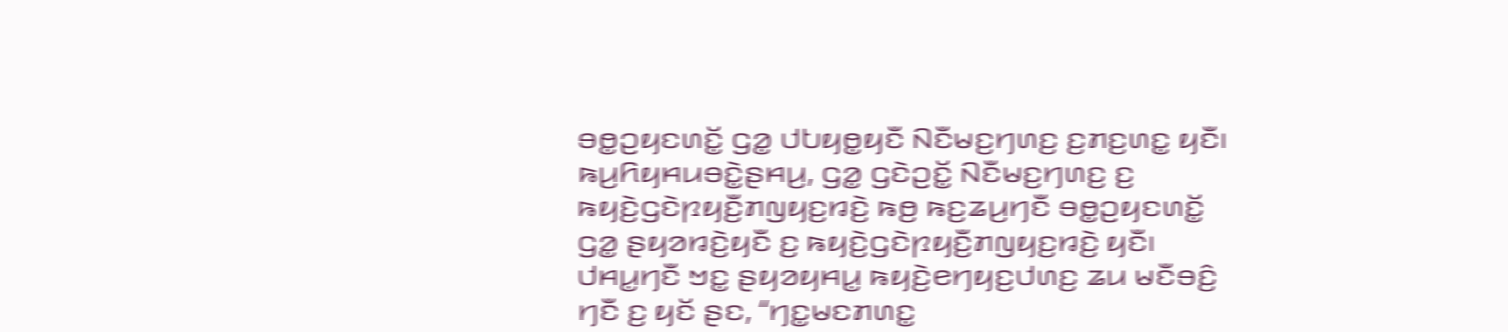ꤋꤥ꤭ꤑꤟꤢꤛꤢꤩ꤭ ꤞꤤ꤭ ꤓꤝꤟꤥ꤭ꤟꤢꤪ ꤡꤢꤪꤗꤢ꤬ꤚꤛꤢ꤬ ꤢ꤬ꤊꤢ꤬ꤛꤢ꤭ ꤟꤢꤪ꤯ ꤒꤣ꤬ꤖꤟꤌꤣꤋꤢꤧ꤭ꤔꤌꤣ꤬, ꤞꤤ꤭ ꤞꤢꤧꤑꤢꤩ꤭ ꤡꤢꤪꤗꤢ꤬ꤚꤛꤢ꤬ ꤢ꤬ ꤒꤟꤢꤧ꤬ꤞꤢꤧꤐꤟꤢꤪ꤬ꤊꤜꤟꤢ꤬ꤙꤢꤧ꤬ ꤒꤥ꤬ ꤒꤢ꤬ꤘꤣ꤬ꤚꤢꤪ ꤋꤥ꤭ꤑꤟꤢꤛꤢꤩ꤭ ꤞꤤ꤭ ꤔꤟꤤꤙꤢꤧ꤬ꤟꤢꤪ ꤢ꤬ ꤒꤟꤢꤧ꤬ꤞꤢꤧꤐꤟꤢꤪ꤬ꤊꤜꤟꤢ꤬ꤙꤢꤧ꤬ ꤟꤢꤪ꤯
ꤓꤌꤣ꤭ꤚꤢꤪ ꤠꤢ꤭ ꤔꤟꤤꤟꤌꤣ꤭ ꤒꤟꤢꤧ꤬ꤕꤚꤟꤢ꤬ꤓꤛꤢ꤬ ꤘꤣ ꤗꤢꤪꤋꤢꤨ꤬ ꤚꤢꤪ ꤢ꤬ ꤟꤢꤩ ꤔꤢ, “ꤚꤢ꤭ꤗꤢꤊꤛꤢ꤭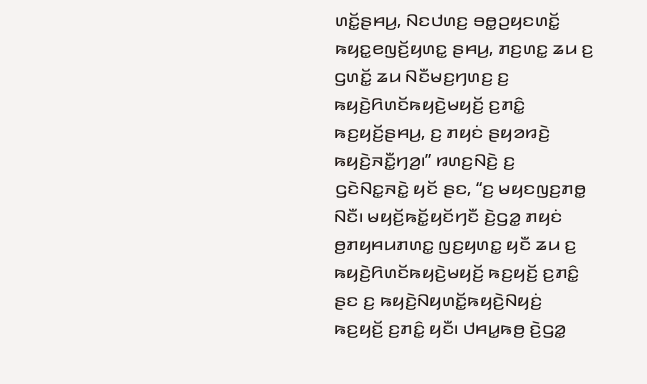ꤛꤢꤩ꤭ꤔꤌꤣ꤬, ꤡꤢꤓꤛꤢ꤬ ꤋꤥ꤭ꤑꤟꤢꤛꤢꤩ꤭ ꤒꤟꤢ꤭ꤕꤜꤢꤩ꤬ꤟꤛꤢ꤭ ꤔꤌꤣ꤬, ꤊꤢ꤬ꤛꤢ꤭ ꤘꤣ ꤢ꤬ ꤞꤛꤢꤩ꤭ ꤘꤣ ꤡꤢꤪꤗꤢ꤬ꤚꤛꤢ꤬ ꤢ꤬ ꤒꤟꤢꤧ꤬ꤖꤛꤢꤩꤒꤟꤢꤧ꤬ꤗꤟꤢꤩ꤬ ꤢ꤬ꤊꤢꤨ꤭ ꤒꤢ꤬ꤟꤢꤩ꤬ꤔꤌꤣ꤬, ꤢ꤬ ꤊꤟꤢꤦ ꤔꤟꤤꤙꤢꤧ꤬ ꤒꤟꤢꤧ꤬ꤏꤢꤪ꤭ꤚꤤ꤬꤯” ꤙꤛꤢ꤬ꤡꤢꤧ꤬ ꤢ꤬ ꤞꤢꤧꤡꤢ꤭ꤏꤢꤧ꤭ ꤟꤢꤩ ꤔꤢ, “ꤢ꤬ ꤗꤟꤢꤜꤢ꤬ꤊꤥ꤭ ꤡꤢꤪ꤯ ꤗꤟꤢꤩ꤬ꤒꤢꤩ꤭ꤟꤢꤩꤚꤢꤪ ꤢꤧ꤬ꤞꤤ꤭ ꤊꤟꤢꤦ ꤥ꤬ꤊꤟꤌꤣꤊꤛꤢ꤭ ꤜꤢ꤬ꤟꤛꤢ꤭ ꤟꤢꤪ ꤘꤣ ꤢ꤬ ꤒꤟꤢꤧ꤬ꤖꤛꤢꤩꤒꤟꤢꤧ꤬ꤗꤟꤢꤩ꤬ ꤒꤢ꤬ꤟꤢꤩ꤬ ꤢ꤬ꤊꤢꤨ꤭ ꤔꤢ ꤢ꤬ ꤒꤟꤢꤧ꤬ꤡꤟꤛꤢꤩ꤭ꤒꤟꤢꤧ꤬ꤡꤟꤢꤦ꤬ ꤒꤢ꤬ꤟꤢꤩ꤬ ꤢ꤬ꤊꤢꤨ꤭ ꤟꤢꤪ꤯ ꤓꤌꤣ꤭ꤒꤥ꤬ ꤢꤧ꤬ꤞꤤ꤭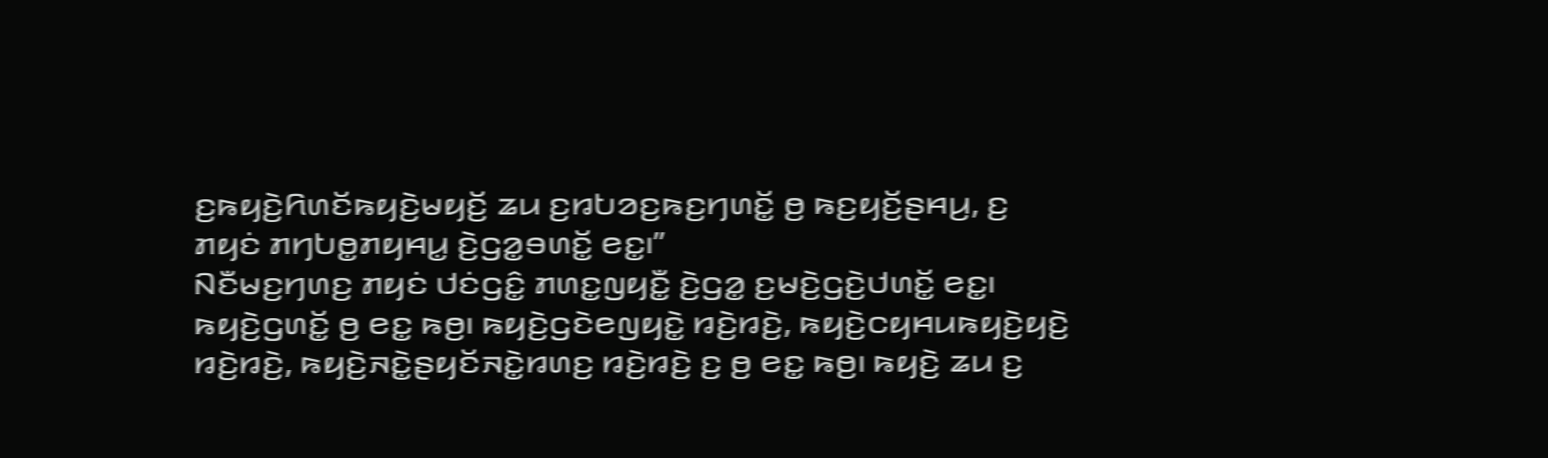ꤢ꤬ꤒꤟꤢꤧ꤬ꤖꤛꤢꤩꤒꤟꤢꤧ꤬ꤗꤟꤢꤩ꤬ ꤘꤣ ꤢ꤬ꤙꤝꤤꤢ꤬ꤒꤢ꤬ꤚꤛꤢꤩ꤭ ꤥ꤬ ꤒꤢ꤬ꤟꤢꤩ꤬ꤔꤌꤣ꤬, ꤢ꤬ ꤊꤟꤢꤦ ꤊꤚꤝꤥ꤭ꤊꤟꤌꤣ꤭ ꤢꤧ꤬ꤞꤤ꤭ꤋꤛꤢꤩ꤭ ꤕꤢ꤭꤯”
ꤡꤢꤪꤗꤢ꤬ꤚꤛꤢ꤬ ꤊꤟꤢꤦ ꤓꤢꤦꤞꤢꤨ꤭ ꤊꤛꤢ꤭ꤜꤟꤢꤪ꤭ ꤢꤧ꤬ꤞꤤ꤭ ꤢ꤬ꤗꤢꤧ꤬ꤞꤢꤧ꤬ꤓꤛꤢꤩ꤭ ꤕꤢ꤭꤯ ꤒꤟꤢꤧ꤬ꤞꤛꤢꤩ꤭ ꤥ꤬ ꤕꤢ꤭ ꤒꤥ꤬꤯ ꤒꤟꤢꤧ꤬ꤞꤢꤧꤕꤜꤟꤢꤧ꤭ ꤙꤢꤧ꤬ꤙꤢꤧ꤬, ꤒꤟꤢꤧ꤬ꤍꤟꤌꤣꤒꤟꤢꤧ꤬ꤟꤢꤧ꤬ ꤙꤢꤧ꤬ꤙꤢꤧ꤬, ꤒꤟꤢꤧ꤬ꤏꤢꤧ꤭ꤔꤟꤢꤩꤏꤢꤧ꤭ꤙꤛꤢ꤬ ꤙꤢꤧ꤬ꤙꤢꤧ꤬ ꤢ꤬ ꤥ꤬ ꤕꤢ꤭ ꤒꤥ꤬꤯ ꤒꤟꤢꤧ꤬ ꤘꤣ ꤢ꤬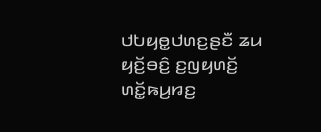ꤓꤝꤟꤥ꤭ꤓꤛꤢ꤬ꤔꤢꤪ ꤘꤣ ꤟꤢꤩ꤬ꤋꤢꤨ꤬ ꤢ꤬ꤜꤟꤛꤢꤩ꤬ ꤛꤢꤩ꤭ꤒꤣ꤬ꤙꤢ꤬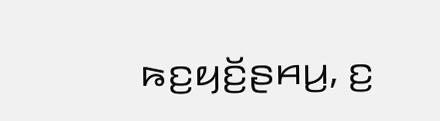ꤒꤢ꤬ꤟꤢꤩ꤬ꤔꤌꤣ꤬, ꤢ꤬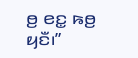ꤥ꤬ ꤕꤢ꤭ ꤒꤥ꤬ ꤟꤢꤪ꤯”